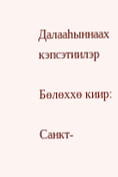Далааһыннаах кэпсэтиилэр

Бөлөххө киир:

Санкт-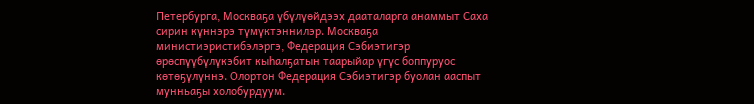Петербурга, Москваҕа үбүлүөйдээх дааталарга анаммыт Саха сирин күннэрэ түмүктэннилэр. Москваҕа министиэристибэлэргэ, Федерация Сэбиэтигэр өрөспүүбүлүкэбит кыһалҕатын таарыйар үгүс боппуруос көтөҕүлүннэ. Олортон Федерация Сэбиэтигэр буолан ааспыт мунньаҕы холобурдуум.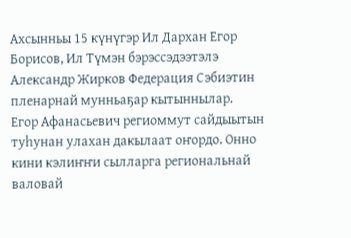Ахсынньы 15 күнүгэр Ил Дархан Егор Борисов, Ил Түмэн бэрэссэдээтэлэ Александр Жирков Федерация Сэбиэтин пленарнай мунньаҕар кытыннылар.
Егор Афанасьевич региоммут сайдыытын туһунан улахан дакылаат оҥордо. Онно кини кэлиҥҥи сылларга региональнай валовай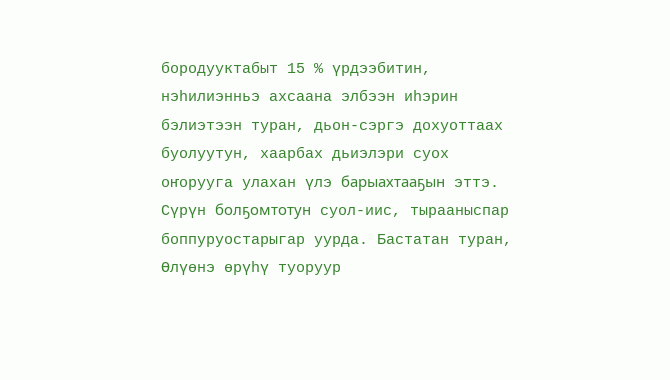бородууктабыт 15 % үрдээбитин, нэһилиэнньэ ахсаана элбээн иһэрин бэлиэтээн туран, дьон-сэргэ дохуоттаах буолуутун, хаарбах дьиэлэри суох оҥорууга улахан үлэ барыахтааҕын эттэ. Сүрүн болҕомтотун суол-иис, тырааныспар боппуруостарыгар уурда. Бастатан туран, Өлүөнэ өрүһү туоруур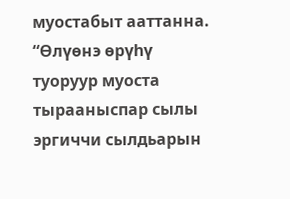муостабыт ааттанна. “Өлүөнэ өрүһү туоруур муоста тырааныспар сылы эргиччи сылдьарын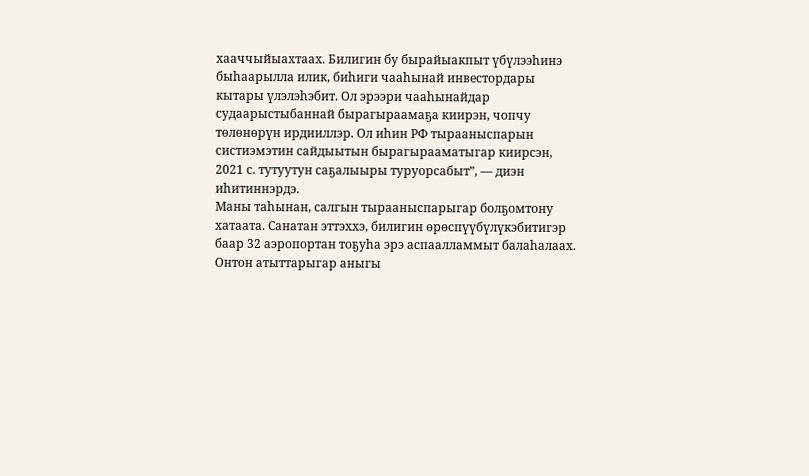хааччыйыахтаах. Билигин бу бырайыакпыт үбүлээһинэ быһаарылла илик, биһиги чааһынай инвестордары кытары үлэлэһэбит. Ол эрээри чааһынайдар судаарыстыбаннай бырагыраамаҕа киирэн, чопчу төлөнөрүн ирдииллэр. Ол иһин РФ тырааныспарын систиэмэтин сайдыытын бырагырааматыгар киирсэн, 2021 с. тутуутун саҕалыыры туруорсабыт”, — диэн иһитиннэрдэ.
Маны таһынан, салгын тырааныспарыгар болҕомтону хатаата. Санатан эттэххэ, билигин өрөспүүбүлүкэбитигэр баар 32 аэропортан тоҕуһа эрэ аспаалламмыт балаһалаах. Онтон атыттарыгар аныгы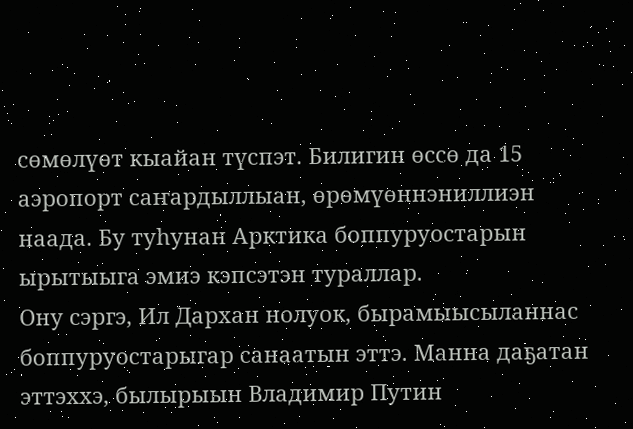сөмөлүөт кыайан түспэт. Билигин өссө да 15 аэропорт саҥардыллыан, өрөмүөннэниллиэн наада. Бу туһунан Арктика боппуруостарын ырытыыга эмиэ кэпсэтэн тураллар.
Ону сэргэ, Ил Дархан нолуок, бырамыысыланнас боппуруостарыгар санаатын эттэ. Манна даҕатан эттэххэ, былырыын Владимир Путин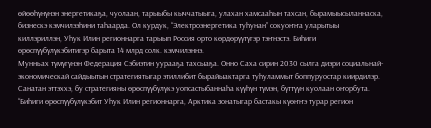өйөөһүнүнэн энергетикаҕа, чуолаан, тарыыбы кыччатыыга, улахан хамсааһын тахсан, бырамыысыланнаска, бизнескэ кэмчилээһини таһаарда. Ол курдук, “Электроэнергетика туһунан” сокуоҥҥа уларытыы киллэриллэн, Уһук Илин регионнарга тарыып Россия орто көрдөрүүтүгэр тэҥнэстэ. Биһиги өрөспүүбүлүкэбитигэр барыта 14 млрд солк. кэмчилэннэ.
Мунньах түмүгүнэн Федерация Сэбиэтин уурааҕа тахсыаҕа. Онно Саха сирин 2030 сылга диэри социальнай-экономическай сайдыытын стратегиятыгар этиллибит бырайыактарга туһуламмыт боппуруостар киирдилэр. Санатан эттэххэ, бу стратегияны өрөспүүбүлүкэ уопсастыбаннаһа күүһүн түмэн, бүттүүн куолаан оҥорбута. “Биһиги өрөспүүбүлүкэбит Уһук Илин регионнарга, Арктика зонатыгар бастакы күөҥҥэ турар регион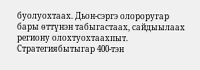буолуохтаах. Дьон-сэргэ олороругар бары өттүнэн табыгастаах, сайдыылаах региону олохтуохтаахпыт. Стратегиябытыгар 400-тэн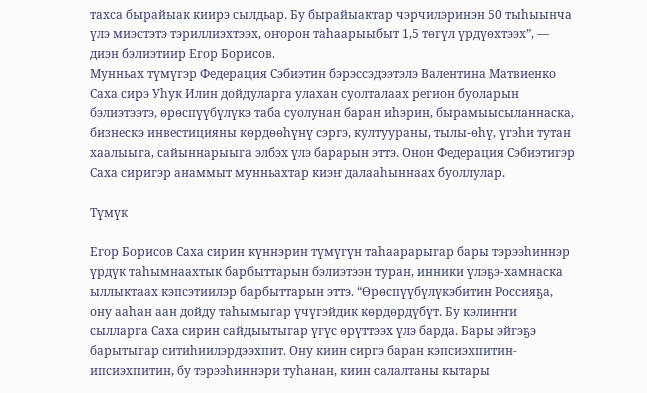тахса бырайыак киирэ сылдьар. Бу бырайыактар чэрчилэринэн 50 тыһыынча үлэ миэстэтэ тэриллиэхтээх, оҥорон таһаарыыбыт 1,5 төгүл үрдүөхтээх”, — диэн бэлиэтиир Егор Борисов.
Мунньах түмүгэр Федерация Сэбиэтин бэрэссэдээтэлэ Валентина Матвиенко Саха сирэ Уһук Илин дойдуларга улахан суолталаах регион буоларын бэлиэтээтэ, өрөспүүбүлүкэ таба суолунан баран иһэрин, бырамыысыланнаска, бизнескэ инвестицияны көрдөөһүнү сэргэ, култуураны, тылы-өһү, үгэһи тутан хаалыыга, сайыннарыыга элбэх үлэ барарын эттэ. Онон Федерация Сэбиэтигэр Саха сиригэр анаммыт мунньахтар киэҥ далааһыннаах буоллулар.

Түмүк

Егор Борисов Саха сирин күннэрин түмүгүн таһаарарыгар бары тэрээһиннэр үрдүк таһымнаахтык барбыттарын бэлиэтээн туран, инники үлэҕэ-хамнаска ыллыктаах кэпсэтиилэр барбыттарын эттэ. “Өрөспүүбүлүкэбитин Россияҕа, ону ааһан аан дойду таһымыгар үчүгэйдик көрдөрдүбүт. Бу кэлиҥҥи сылларга Саха сирин сайдыытыгар үгүс өрүттээх үлэ барда. Бары эйгэҕэ барытыгар ситиһиилэрдээхпит. Ону киин сиргэ баран кэпсиэхпитин-ипсиэхпитин, бу тэрээһиннэри туһанан, киин салалтаны кытары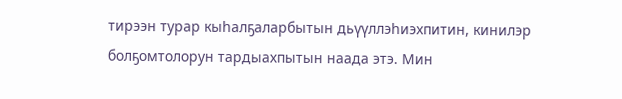тирээн турар кыһалҕаларбытын дьүүллэһиэхпитин, кинилэр болҕомтолорун тардыахпытын наада этэ. Мин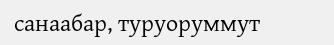санаабар, туруоруммут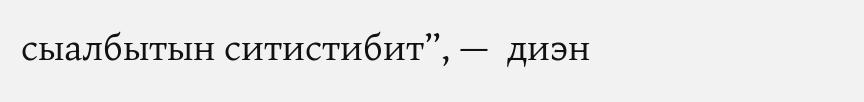сыалбытын ситистибит”, —  диэн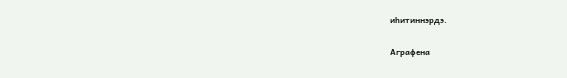иһитиннэрдэ.

Аграфена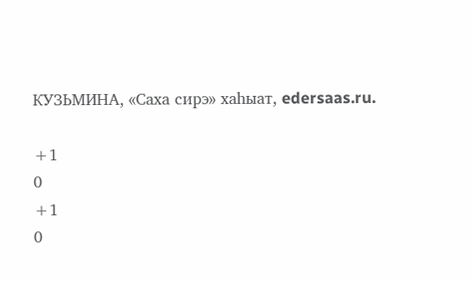КУЗЬМИНА, «Саха сирэ» хаһыат, edersaas.ru.

+1
0
+1
0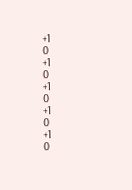+1
0
+1
0
+1
0
+1
0
+1
0